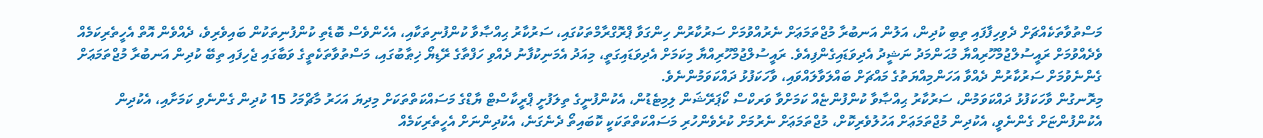މަސްތުވާތަކެއްޗަށް ދެވިހިފާފައި ތިބި ކުދިން، އަލުން އަނބުރާ މުޖްތަމަޢަށް ނެރުއްވުމަށް ސަރުކާރުން ހިންގަވާ ޕްރޮގްރާމްތަކުގައި، ސަރުކާރު ޙިއްޞާވާ ކުންފުނިތަކާއި، އެހެންވެސް ބޮޑެތި ކުންފުނިތަކުން ބައިވެރިވެ، ދެއްވެން އޮތް އެހީތެރިކަމެއް ވެދެއްވުމަށް ރައީސުލްޖުމްހޫރިއްޔާ މުޙަންމަދު ނަޝީދު އެދިވަޑައިގެންފިއެވެ. ރައީސުލްޖުމްހޫރިއްޔާ މިކަމަށް އެދިވަޑައިގަތީ، މިއަދު އެމަނިކުފާނު ދެއްވި ހަފްތާގެ ރޭޑިޔޯ ޚިޠާބުގައި، މަސްތުވާތަކެތީގެ ވަބާގައި ޖެހިފައި ތިބޭ ކުދިން އަނބުރާ މުޖްތަމަޢަށް ގެންނެވުމަށް ސަރުކާރުން ދެއްވާ އަހަންމިއްޔަތުގެ މައްޗަށް ބައްލަވާލައްވައި، ވާހަކަފުޅު ދައްކަވަމުންނެވެ.
މިރޮނގުން ވާހަކަފުޅު ދައްކަވަމުން، ސަރުކާރު ޙިއްޞާވާ ކުންފުންޏެއް ކަމަށްވާ ވަރކްސް ކޯޕަރޭޝަން ލިމިޓެޑުން، އެކުންފުނީގެ ތިލަފުށީ ޕްރީކާސްޓް ޔާޑްގެ މަސައްކަތްތަކަށް މިދިޔަ އަހަރު މާޗްމަހު 15 ކުދިން ގެންނެވި ކަމަށާއި، އެކުދިން އެކުންފުންޏަށް ގެންނެވީ، އެކުދިން މުޖްތަމަޢަށް އަހުލުވެރިކޮށް، މުޖްތަމަޢަށް ނެރުމަށް ކުރެވެންހުރި މަސައްކަތްތަކަކީ ކޮބައިތޯ ދެނެގަނެ، އެކުދިންނަށް އެހީތެރިކަމެއް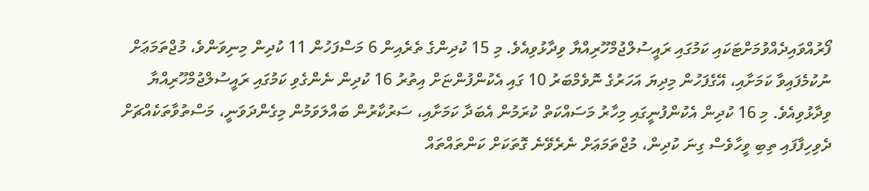ފޯރުއްވައިދެއްވުމަށްޓަކައި ކަމުގައި ރައީސުލްޖުމްހޫރިއްޔާ ވިދާޅުވިއެވެ. މި 15 ކުދިންގެ ތެރެއިން 6 މަސްފަހުން 11 ކުދިން މިނިވަންވެ، މުޖްތަމަޢަށް ނުކުމެފައިވާ ކަމަށާއި، އޭގެފަހުން މިދިޔަ އަހަރުގެ ނޮވެމްބަރު 10 ގައި އެކުންފުންޏަށް އިތުރު 16 ކުދިން ނެންގެވި ކަމުގައި ރައީސުލްޖުމްހޫރިއްޔާ ވިދާޅުވިއެވެ. މި 16 ކުދިން އެކުންފުނީގައި މިހާރު މަސައްކަތް ކުރަމުން އެބަދާ ކަމަށާއި، ސަރުކާރުން ބައްލަވަމުން މިގެންދަވަނީ، މަސްތުވާތަކެއްޗަށް ދެވިހިފާފައި ތިބި ވީހާވެސް ގިނަ ކުދިން، މުޖްތަމަޢަށް ނެރެވޭނެ ގޮތަކަށް ކަންތައްތައް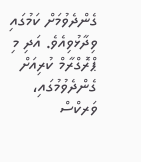ގެންދެވުމަށް ކަމުގައި ވިދާޅުވިއެވެ. އަދި މި ޕްރޮގްރާމް ކުރިއަށް ގެންދެވުމުގައި، ވަރކްސް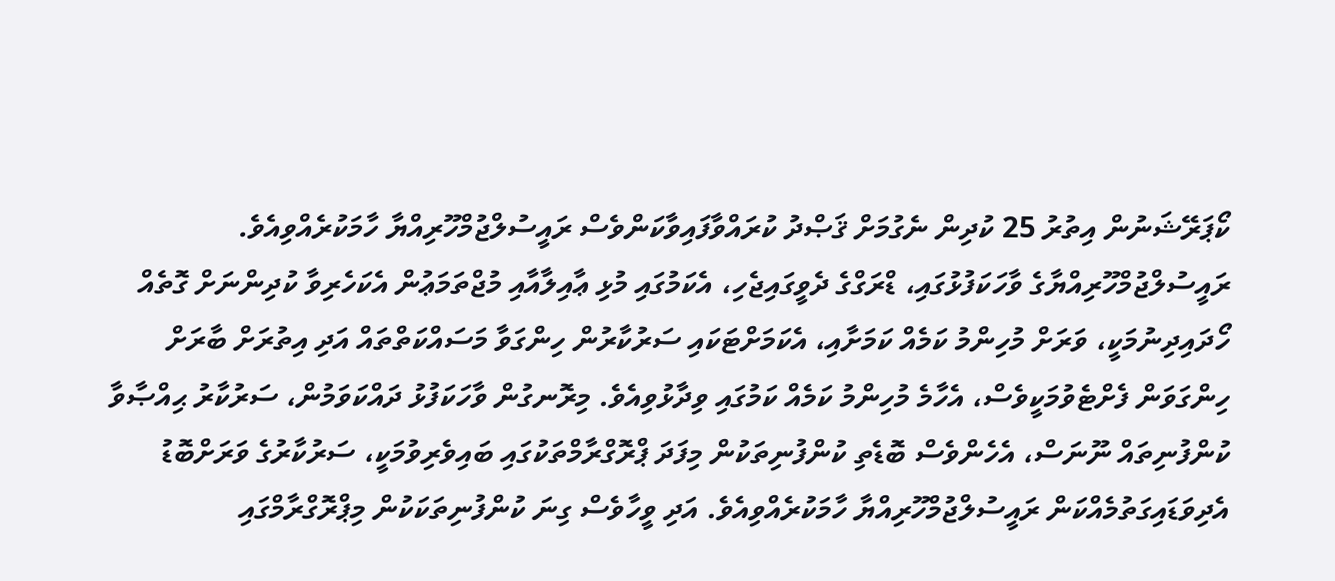ކޯޕަރޭޝަނުން އިތުރު 25 ކުދިން ނެގުމަށް ޤަޞްދު ކުރައްވާފައިވާކަންވެސް ރައީސުލްޖުމްހޫރިއްޔާ ހާމަކުރެއްވިއެވެ.
ރައީސުލްޖުމްހޫރިއްޔާގެ ވާހަކަފުޅުގައި، ޑްރަގްގެ ދެވީގައިޖެހި، އެކަމުގައި މުޅި ޢާއިލާއާއި މުޖްތަމަޢުން އެކަހެރިވާ ކުދިންނަށް ގޮތެއް ހޯދައިދިނުމަކީ، ވަރަށް މުހިންމު ކަމެއް ކަމަށާއި، އެކަމަށްޓަކައި ސަރުކާރުން ހިންގަވާ މަސައްކަތްތައް އަދި އިތުރަށް ބާރަށް ހިންގަވަން ފެށްޓެވުމަކީވެސް، އެހާމެ މުހިންމު ކަމެއް ކަމުގައި ވިދާޅުވިއެވެ. މިރޮނގުން ވާހަކަފުޅު ދައްކަވަމުން، ސަރުކާރު ޙިއްޞާވާ ކުންފުނިތައް ނޫނަސް، އެހެންވެސް ބޮޑެތި ކުންފުނިތަކުން މިފަދަ ޕްރޮގްރާމްތަކުގައި ބައިވެރިވުމަކީ، ސަރުކާރުގެ ވަރަށްބޮޑު އެދިވަޑައިގަތުމެއްކަން ރައީސުލްޖުމްހޫރިއްޔާ ހާމަކުރެއްވިއެވެ. އަދި ވީހާވެސް ގިނަ ކުންފުނިތަކަކުން މިޕްރޮގްރާމްގައި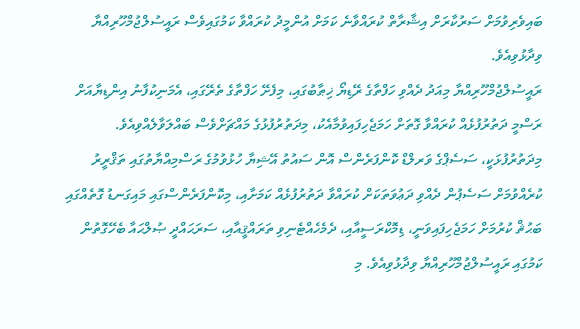ބައިވެރިވުމަށް ސަރުކާރަށް އިޝާރާތް ކުރައްވާނެ ކަމަށް އުންމީދު ކުރައްވާ ކަމުގައިވެސް ރައީސުލްޖުމްހޫރިއްޔާ ވިދާޅުވިއެވެ.
ރައީސުލްޖުމްހޫރިއްޔާ މިއަދު ދެއްވި ހަފްތާގެ ރޭޑިޔޯ ޚިޠާބުގައި، މިފެށޭ ހަފްތާގެ ތެރޭގައި، އެމަނިކުފާނު އިންޑިޔާއަށް ރަސްމީ ދަތުރުފުޅެއް ކުރައްވާ ގޮތަށް ހަމަޖެހިފައިވުމާއެކު، މިދަތުރުފުޅުގެ މައްޗަށްވެސް ބައްލަވާލެއްވިއެވެ. މިދަތުރުފުޅަކީ، ސަސެޕްގެ ވަރލްޑް ކޮންފަރެންސް އޮން ސައުތު އޭޝިޔާ ހުޅުވުމުގެ ރަސްމިއްޔާތުގައި ތަޤްރީރު ކުރެއްވުމަށް ސަސެޕުން ދެއްވި ދަޢުވަތަކަށް ކުރައްވާ ދަތުރުފުޅެއް ކަމަށާއި، މިކޮންފަރެންސްގައި މައިގަނޑު ގޮތެއްގައި ބަޙުޘް ކުރުމަށް ހަމަޖެހިފައިވަނީ، ޑިމޮކްރަސީއާއި، ދެމެހެއްޓެނިވި ތަރައްޤީއާއި، ސަރަޙައްދީ ޞުލްޙައާ ބެހޭގޮތުން ކަމުގައި ރައީސުލްޖުމްހޫރިއްޔާ ވިދާޅުވިއެވެ. މި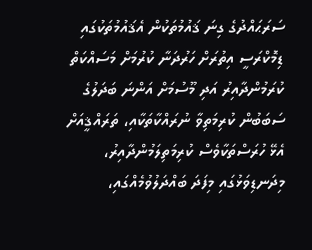ސަރަޙައްދުގެ ގިނަ ޤައުމުތަކުން އެޤައުމުތަކުގައި ޑިމޮކްރަސީ އިތުރަށް ހަރުދަނާ ކުރުމަށް މަސައްކަތް ކުރަމުންދާއިރު އަދި މޫސުމަށް އަންނަ ބަދަލުގެ ސަބަބުން ކުރިމަތިވާ ނުރައްކާތަކާއި، ތަރައްޤީއަށް އެޅޭ ހުރަސްތަކާވެސް ކުރިމަތިލަމުންދާއިރު، މިދަނޑިވަޅުގައި މިފަދަ ބައްދަލުވުމެއްގައި،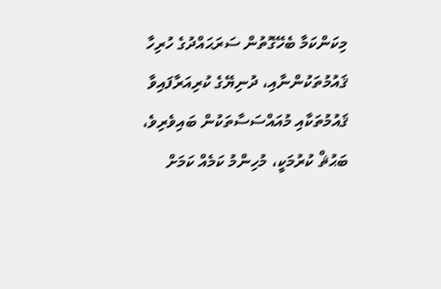މިކަންކަމާ ބެހޭގޮތުން ސަރަޙައްދުގެ ހުރިހާ ޤައުމުތަކުންނާއި، ދުނިޔޭގެ ކުރިއަރާފައިވާ ޤައުމުތަކާއި މުއައްސަސާތަކުން ބައިވެރިވެ، ބަޙުޘް ކުރުމަކީ، މުހިންމު ކަމެއް ކަމަށް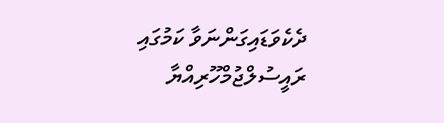ދެކެވަޑައިގަންނަވާ ކަމުގައި ރައީސުލްޖުމްހޫރިއްޔާ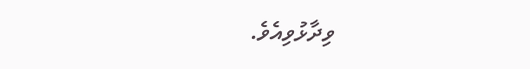ވިދާޅުވިއެވެ.